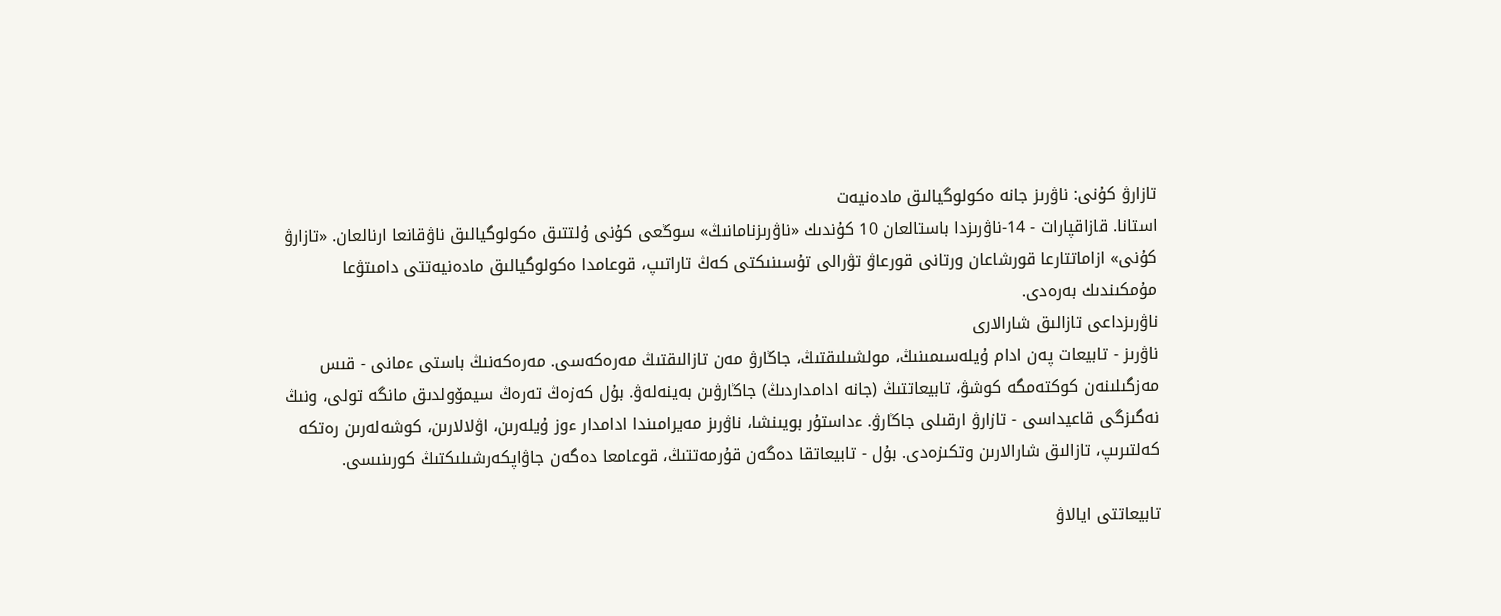تازارۋ كۇنى: ناۋرىز جانە ەكولوگيالىق مادەنيەت
استانا. قازاقپارات - 14-ناۋرىزدا باستالعان 10 كۇندىك «ناۋرىزنامانىڭ» سوڭعى كۇنى ۇلتتىق ەكولوگيالىق ناۋقانعا ارنالعان. «تازارۋ كۇنى» ازاماتتارعا قورشاعان ورتانى قورعاۋ تۋرالى تۇسىنىكتى كەڭ تاراتىپ، قوعامدا ەكولوگيالىق مادەنيەتتى دامىتۋعا مۇمكىندىك بەرەدى.
ناۋرىزداعى تازالىق شارالارى
ناۋرىز - تابيعات پەن ادام ۇيلەسىمىنىڭ، مولشىلىقتىڭ، جاڭارۋ مەن تازالىقتىڭ مەرەكەسى. مەرەكەنىڭ باستى ءمانى - قىس مەزگىلىنەن كوكتەمگە كوشۋ، تابيعاتتىڭ (جانە ادامداردىڭ) جاڭارۋىن بەينەلەۋ. بۇل كەزەڭ تەرەڭ سيمۆولدىق مانگە تولى، ونىڭ نەگىزگى قاعيداسى - تازارۋ ارقىلى جاڭارۋ. ءداستۇر بويىنشا، ناۋرىز مەيرامىندا ادامدار ءوز ۇيلەرىن، اۋلالارىن، كوشەلەرىن رەتكە كەلتىرىپ، تازالىق شارالارىن وتكىزەدى. بۇل - تابيعاتقا دەگەن قۇرمەتتىڭ، قوعامعا دەگەن جاۋاپكەرشىلىكتىڭ كورىنىسى.

تابيعاتتى ايالاۋ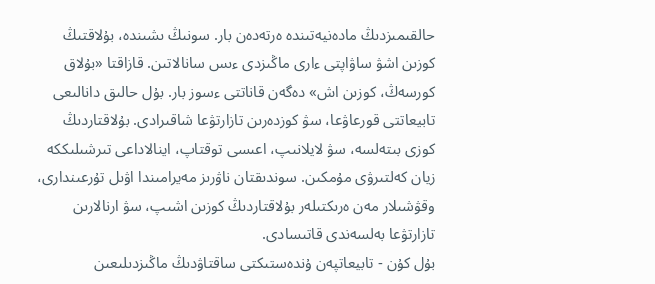حالقىمىزدىڭ مادەنيەتىندە ەرتەدەن بار. سونىڭ ىشىندە، بۇلاقتىڭ كوزىن اشۋ ساۋاپتى ءارى ماڭىزدى ءىس سانالاتىن. قازاقتا «بۇلاق كورسەڭ، كوزىن اش» دەگەن قاناتتى ءسوز بار. بۇل حالىق دانالىعى تابيعاتتى قورعاۋعا، سۋ كوزدەرىن تازارتۋعا شاقىرادى. بۇلاقتاردىڭ كوزى بىتەلسە، سۋ لايلانىپ، اعىسى توقتاپ، اينالاداعى تىرشىلىككە زيان كەلتىرۋى مۇمكىن. سوندىقتان ناۋرىز مەيرامىندا اۋىل تۇرعىندارى، وقۋشىلار مەن ەرىكتىلەر بۇلاقتاردىڭ كوزىن اشىپ، سۋ ارنالارىن تازارتۋعا بەلسەندى قاتىسادى.
بۇل كۇن - تابيعاتپەن ۇندەستىكتى ساقتاۋدىڭ ماڭىزدىلىعىن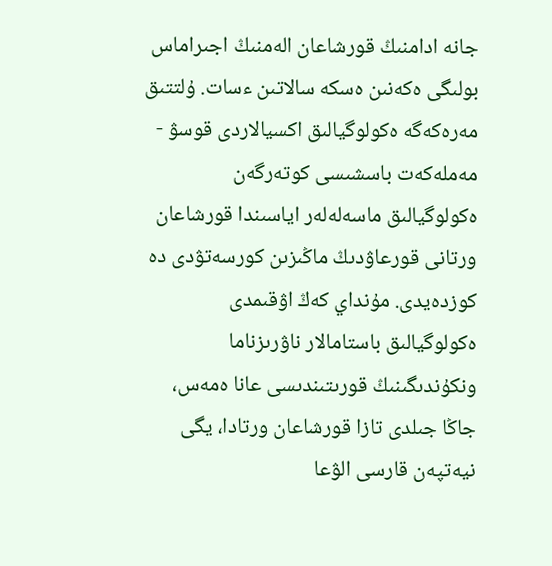جانە ادامنىڭ قورشاعان الەمنىڭ اجىراماس بولىگى ەكەنىن ەسكە سالاتىن ءسات. ۇلتتىق مەرەكەگە ەكولوگيالىق اكسيالاردى قوسۋ - مەملەكەت باسشىسى كوتەرگەن ەكولوگيالىق ماسەلەلەر اياسىندا قورشاعان ورتانى قورعاۋدىڭ ماڭىزىن كورسەتۋدى دە كوزدەيدى. مۇنداي كەڭ اۋقىمدى ەكولوگيالىق باستامالار ناۋرىزناما ونكۇندىگىنىڭ قورىتىندىسى عانا ەمەس، جاڭا جىلدى تازا قورشاعان ورتادا، يگى نيەتپەن قارسى الۋعا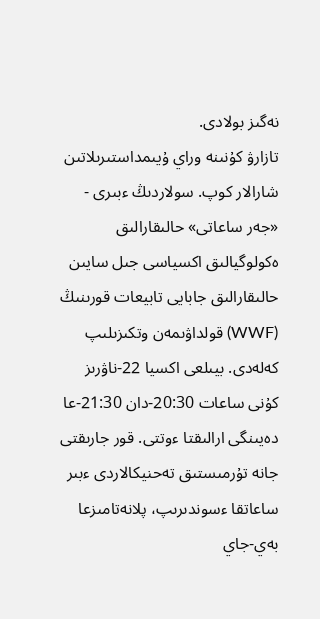نەگىز بولادى.
تازارۋ كۇنىنە وراي ۇيىمداستىرىلاتىن شارالار كوپ. سولاردىڭ ءبىرى - «جەر ساعاتى» حالىقارالىق ەكولوگيالىق اكسياسى جىل سايىن حالىقارالىق جابايى تابيعات قورىنىڭ (WWF) قولداۋىمەن وتكىزىلىپ كەلەدى. بيىلعى اكسيا 22-ناۋرىز كۇنى ساعات 20:30-دان 21:30-عا دەيىنگى ارالىقتا ءوتتى. قور جارىقتى جانە تۇرمىستىق تەحنيكالاردى ءبىر ساعاتقا ءسوندىرىپ، پلانەتامىزعا بەي-جاي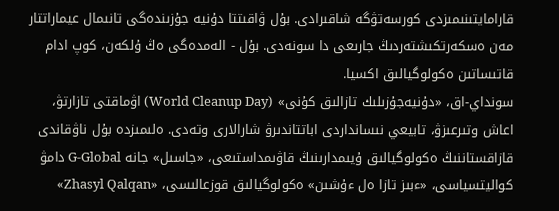قارامايتىنىمىزدى كورسەتۋگە شاقىرادى. بۇل ۋاقىتتا دۇنيە جۇزىندەگى تانىمال عيماراتتار مەن ەسكەرتكىشتەردىڭ جارىعى دا سونەدى. بۇل - الەمدەگى ەڭ ۇلكەن، كوپ ادام قاتىساتىن ەكولوگيالىق اكسيا.
سونداي-اق، «دۇنيەجۇزىلىك تازالىق كۇنى» (World Cleanup Day) اۋماقتى تازارتۋ، اعاش وتىرعىزۋ، تابيعي نىسانداردى اباتتاندىرۋ شارالارى وتەدى. ەلىمىزدە بۇل ناۋقاندى قازاقستاننىڭ ەكولوگيالىق ۇيىمدارىنىڭ قاۋىمداستىعى، «جاسىل» جانە G-Global دامۋ كواليتسياسى، «ءبىز تازا ەل ءۇشىن» ەكولوگيالىق قوزعالىسى، «Zhasyl Qalqan»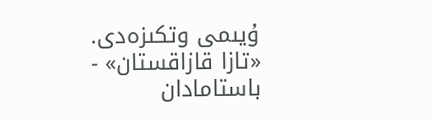ۇيىمى وتكىزەدى.
«تازا قازاقستان» - باستامادان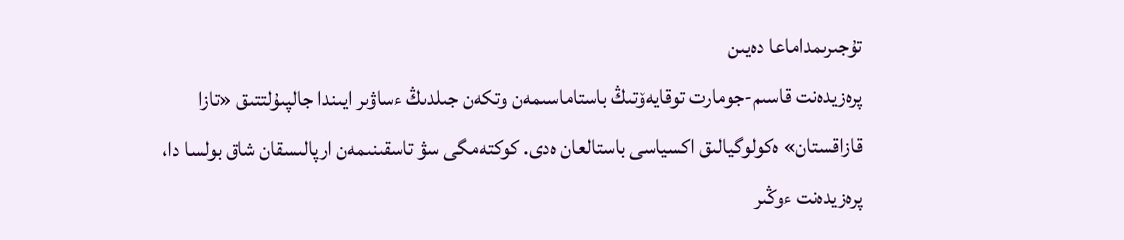تۇجىرىمداماعا دەيىن
پرەزيدەنت قاسىم-جومارت توقايەۆتىڭ باستاماسىمەن وتكەن جىلدىڭ ءساۋىر ايىندا جالپىۇلتتىق «تازا قازاقستان» ەكولوگيالىق اكسياسى باستالعان ەدى. كوكتەمگى سۋ تاسقىنىمەن ارپالىسقان شاق بولسا دا، پرەزيدەنت ءوڭىر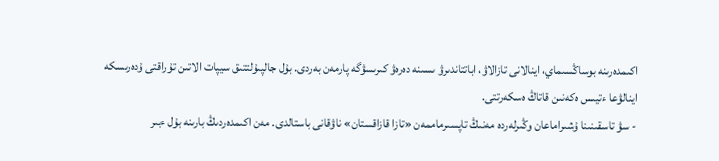اكىمدەرىنە بوساڭسىماي، اينالانى تازالاۋ، اباتتاندىرۋ ىسىنە دەرەۋ كىرىسۋگە پارمەن بەردى. بۇل جالپىۇلتتىق سيپات الاتىن تۇراقتى ۇدەرىسكە اينالۋعا ءتيىس ەكەنىن قاتاڭ ەسكەرتتى.
- سۋ تاسقىنىنا ۇشىراماعان وڭىرلەردە مەنىڭ تاپسىرماممەن «تازا قازاقستان» ناۋقانى باستالدى. مەن اكىمدەردىڭ بارىنە بۇل ءبىر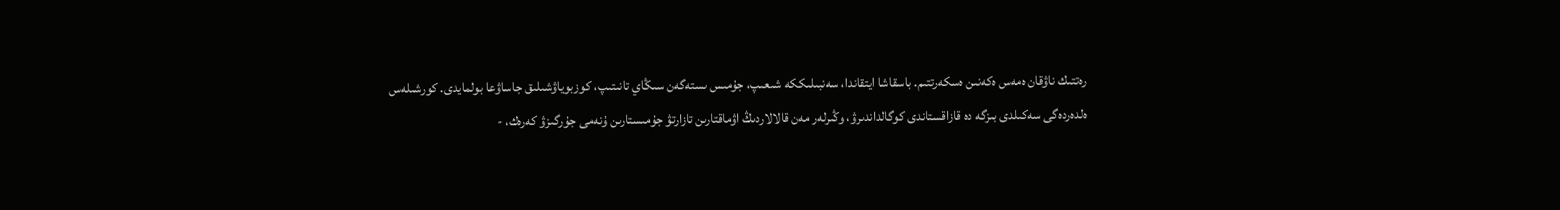رەتتىك ناۋقان ەمەس ەكەنىن ەسكەرتتىم. باسقاشا ايتقاندا، سەنبىلىككە شىعىپ، جۇمىس ىستەگەن سىڭاي تانىتىپ، كوزبوياۋشىلىق جاساۋعا بولمايدى. كورشىلەس ەلدەردەگى سەكىلدى بىزگە دە قازاقستاندى كوگالداندىرۋ، وڭىرلەر مەن قالالاردىڭ اۋماقتارىن تازارتۋ جۇمىستارىن ۇنەمى جۇرگىزۋ كەرەك، -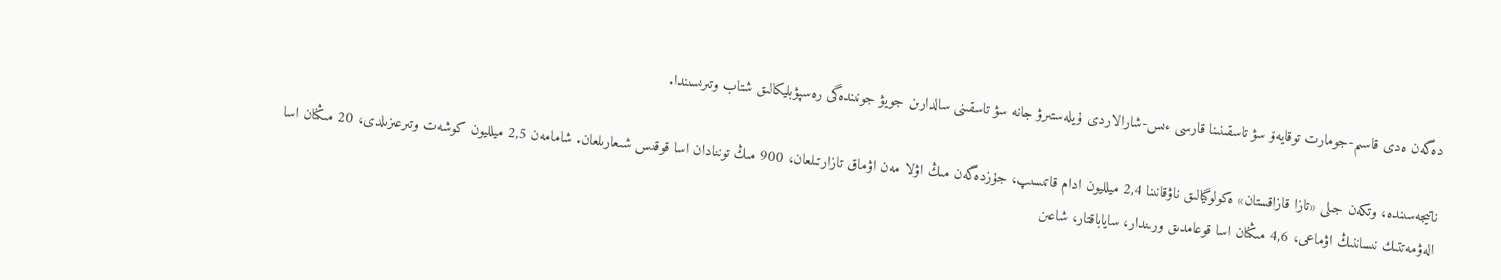دەگەن ەدى قاسىم-جومارت توقايەۆ سۋ تاسقىنىنا قارسى ءىس-شارالاردى ۇيلەستىرۋ جانە سۋ تاسقىنى سالدارىن جويۋ جونىندەگى رەسپۋبليكالىق شتاب وتىرىسىندا.

ناتيجەسىندە، وتكەن جىلى «تازا قازاقستان» ەكولوگيالىق ناۋقانىنا 2,4 ميلليون ادام قاتىسىپ، جۇزدەگەن مىڭ اۋلا مەن اۋماق تازارتىلعان، 900 مىڭ توننادان اسا قوقىس شىعارىلعان. شامامەن 2,5 ميلليون كوشەت وتىرعىزىلدى، 20 مىڭنان اسا الەۋمەتتىك نىساننىڭ اۋماعى، 4,6 مىڭنان اسا قوعامدىق ورىندار، ساياباقتار، شاعىن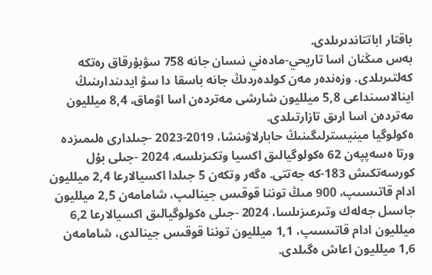باقتار اباتتاندىرىلدى.
بەس مىڭنان اسا تاريحي-مادەني نىسان جانە 758 سۋبۇرقاق رەتكە كەلتىرىلدى. وزەندەر مەن كولدەردىڭ جانە باسقا دا سۋ ايدىندارىنىڭ اينالاسىنداعى 5,8 ميلليون شارشى مەتردەن اسا اۋماق، 8,4 ميلليون مەتردەن اسا ارىق تازارتىلدى.
ەكولوگيا مينيسترلىگىنىڭ حابارلاۋىنشا، 2019-2023 -جىلدارى ەلىمىزدە ورتا ەسەپپەن 62 ەكولوگيالىق اكسيا وتكىزىلسە، 2024 -جىلى بۇل كورسەتكىش 183-كە جەتتى. ەگەر وتكەن 5 جىلدا اكسيالارعا 2,4 ميلليون ادام قاتىسىپ، 900 مىڭ توننا قوقىس جينالىپ، شامامەن 2,5 ميلليون جاسىل جەلەك وتىرعىزىلسا، 2024 -جىلى ەكولوگيالىق اكسيالارعا 6,2 ميلليون ادام قاتىسىپ، 1,1 ميلليون توننا قوقىس جينالدى، شامامەن 1,6 ميلليون اعاش ەگىلدى.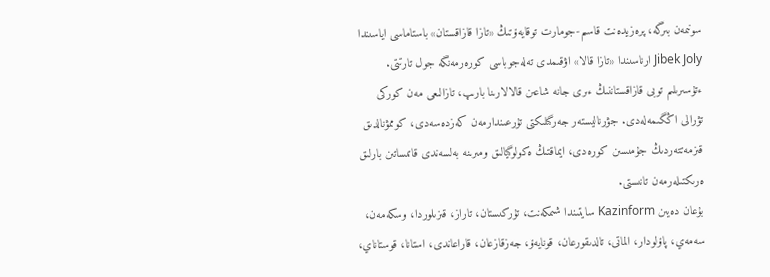سونىمەن بىرگە، پرەزيدەنت قاسىم-جومارت توقايەۆتىڭ «تازا قازاقستان» باستاماسى اياسىندا Jibek Joly ارناسىندا «تازا قالا» اۋقىمدى تەلەجوباسى كورەرمەنگە جول تارتتى. ءتۇسىرىلىم توبى قازاقستاننىڭ ءىرى جانە شاعىن قالالارىنا بارىپ، تازالىعى مەن كوركى تۋرالى اڭگىمەلەدى. جۋرناليستەر جەرگىلىكتى تۇرعىندارمەن كەزدەسەدى، كوممۋنالدىق قىزمەتتەردىڭ جۇمىسىن كورەدى، ايماقتىڭ ەكولوگيالىق ومىرىنە بەلسەندى قاتىساتىن بارلىق ەرىكتىلەرمەن تانىستى.
بۇعان دەيىن Kazinform سايتىندا شىمكەنت، تۇركىستان، تاراز، قىزىلوردا، وسكەمەن، سەمەي، پاۆلودار، الماتى، تالدىقورعان، قونايەۆ، جەزقازعان، قاراعاندى، استانا، قوستاناي،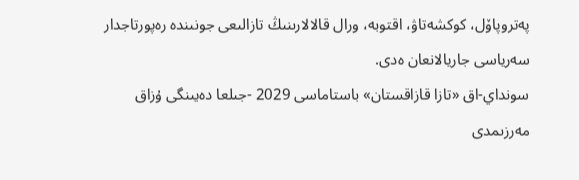پەتروپاۆل، كوكشەتاۋ، اقتوبە، ورال قالالارىنىڭ تازالىعى جونىندە رەپورتاجدار سەرياسى جاريالانعان ەدى.
سونداي-اق «تازا قازاقستان» باستاماسى 2029 -جىلعا دەيىنگى ۇزاق مەرزىمدى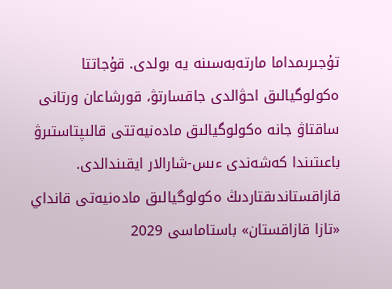تۇجىرىمداما مارتەبەسىنە يە بولدى. قۇجاتتا ەكولوگيالىق احۋالدى جاقسارتۋ، قورشاعان ورتانى ساقتاۋ جانە ەكولوگيالىق مادەنيەتتى قالىپتاستىرۋ باعىتىندا كەشەندى ءىس-شارالار ايقىندالدى.
قازاقستاندىقتاردىڭ ەكولوگيالىق مادەنيەتى قانداي
«تازا قازاقستان» باستاماسى 2029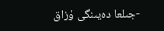-جىلعا دەيىنگى ۇزاق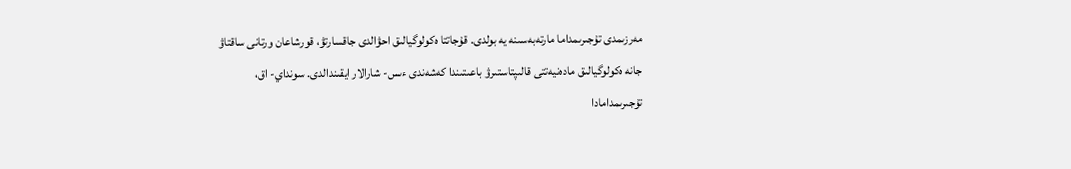مەرزىمدى تۇجىرىمداما مارتەبەسىنە يە بولدى. قۇجاتتا ەكولوگيالىق احۋالدى جاقسارتۋ، قورشاعان ورتانى ساقتاۋ جانە ەكولوگيالىق مادەنيەتتى قالىپتاستىرۋ باعىتىندا كەشەندى ءىس- شارالار ايقىندالدى. سونداي- اق، تۇجىرىمدامادا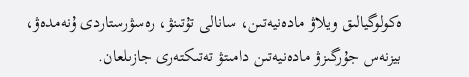ەكولوگيالىق ويلاۋ مادەنيەتىن، سانالى تۇتىنۋ، رەسۋرستاردى ۇنەمدەۋ، بيزنەس جۇرگىزۋ مادەنيەتىن دامىتۋ تەتىكتەرى جازىلعان.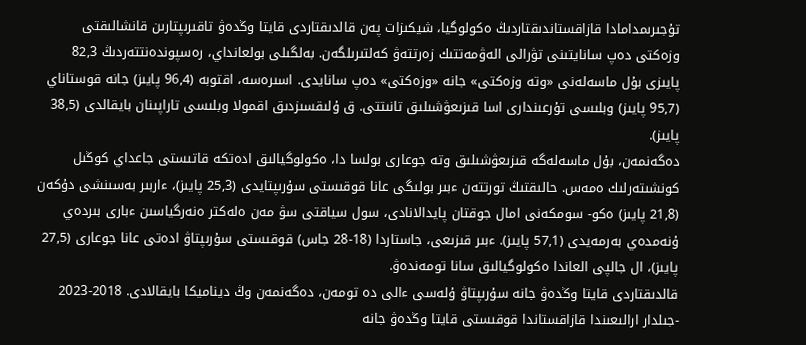تۇجىرىمدامادا قازاقستاندىقتاردىڭ ەكولوگيا، شيكىزات پەن قالدىقتاردى قايتا وڭدەۋ تاقىرىپتارىن قانشالىقتى وزەكتى دەپ سانايتىنى تۋرالى الەۋمەتتىك زەرتتەۋ كەلتىرىلگەن. بەلگىلى بولعانداي، رەسپوندەنتتەردىڭ 82,3 پايىزى بۇل ماسەلەنى «وتە وزەكتى» جانە «وزەكتى» دەپ سانايدى. اسىرەسە، اقتوبە (96,4 پايىز) جانە قوستاناي (95,7 پايىز) وبلىسى تۇرعىندارى اسا قىزىعۋشىلىق تانىتتى. ق ۇلىقسىزدىق اقمولا وبلىسى تاراپىنان بايقالدى (38,5 پايىز).
دەگەنمەن، بۇل ماسەلەگە قىزىعۋشىلىق وتە جوعارى بولسا دا، ەكولوگيالىق ادەتكە قاتىستى جاعداي كوڭىل كونشىتەرلىك ەمەس. حالىقتىڭ تورتتەن ءبىر بولىگى عانا قوقىستى سۇرىپتايدى (25,3 پايىز)، ءاربىر بەسىنشى دۇكەن (21,8 پايىز) ەكو- سومكەنى امال جوقتان پايدالانادى، سول سياقتى سۋ مەن ەلەكتر ەنەرگياسىن ءبارى بىردەي ۇنەمدەي بەرمەيدى (57,1 پايىز). ءبىر قىزىعى، جاستاردا (18-28 جاس) قوقىستى سۇرىپتاۋ ادەتى عانا جوعارى (27,5 پايىز)، ال جالپى العاندا ەكولوگيالىق سانا تومەندەۋ.
قالدىقتاردى قايتا وڭدەۋ جانە سۇرىپتاۋ ۇلەسى ءالى دە تومەن، دەگەنمەن وڭ ديناميكا بايقالادى. 2018-2023 -جىلدار ارالىعىندا قازاقستاندا قوقىستى قايتا وڭدەۋ جانە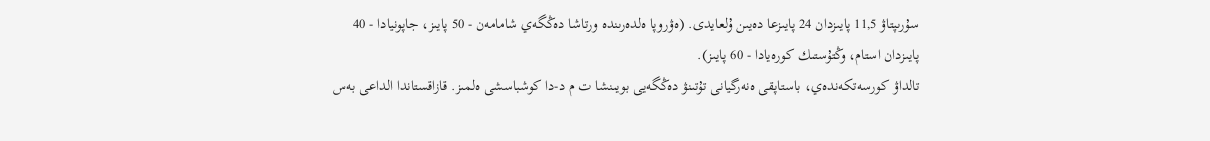سۇرىپتاۋ 11,5 پايىزدان 24 پايىزعا دەيىن ۇلعايدى. (ەۋروپا ەلدەرىندە ورتاشا دەڭگەي شامامەن - 50 پايىز، جاپونيادا - 40 پايىزدان استام، وڭتۇستىك كورەيادا - 60 پايىز).
تالداۋ كورسەتكەندەي، باستاپقى ەنەرگيانى تۇتىنۋ دەڭگەيى بويىنشا ت م د-دا كوشباسشى ەلمىز. قازاقستاندا الداعى بەس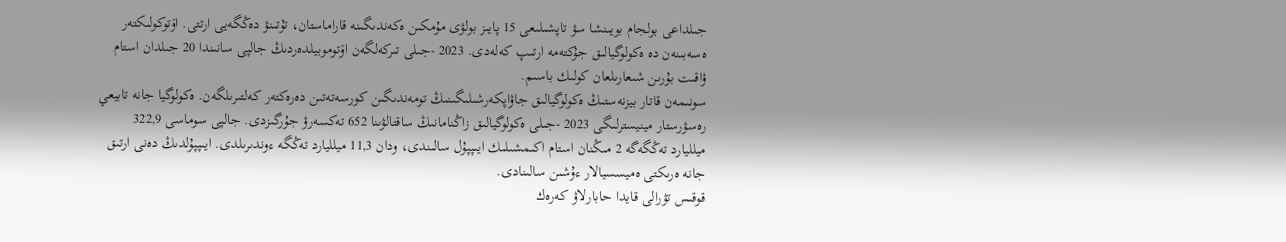جىلداعى بولجام بويىنشا سۋ تاپشىلىعى 15 پايىز بولۋى مۇمكىن ەكەندىگىنە قاراماستان، تۇتىنۋ دەڭگەيى ارتتى. اۆتوكولىكتەر ەسەبىنەن دە ەكولوگيالىق جۇكتەمە ارتىپ كەلەدى. 2023 -جىلى تىركەلگەن اۆتوموبيلدەردىڭ جالپى سانىندا 20 جىلدان استام ۋاقىت بۇرىن شىعارىلعان كولىك باسىم.
سونىمەن قاتار بيزنەستىڭ ەكولوگيالىق جاۋاپكەرشىلىگىنىڭ تومەندىگىن كورسەتەتىن دەرەكتەر كەلتىرىلگەن. ەكولوگيا جانە تابيعي رەسۋرستار مينيسترلىگى 2023 -جىلى ەكولوگيالىق زاڭنامانىڭ ساقتالۋىنا 652 تەكسەرۋ جۇرگىزدى. جالپى سوماسى 322,9 ميلليارد تەڭگەگە 2 مىڭنان استام اكىمشىلىك ايىپپۇل سالىندى، ودان 11,3 ميلليارد تەڭگە ءوندىرىلدى. ايىپپۇلدىڭ دەنى ارتىق جانە ەرىكتى ەميسسيالار ءۇشىن سالىنادى.
قوقىس تۋرالى قايدا حابارلاۋ كەرەك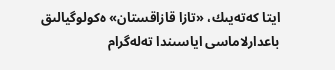ايتا كەتەيىك، «تازا قازاقستان» ەكولوگيالىق باعدارلاماسى اياسىندا تەلەگرام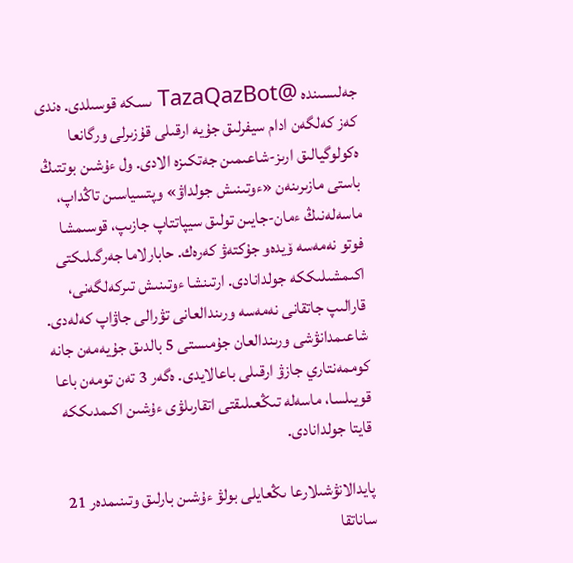جەلىسىندە @TazaQazBot ىسكە قوسىلدى. ەندى كەز كەلگەن ادام سيفرلىق جۇيە ارقىلى قۇزىرلى ورگانعا ەكولوگيالىق ارىز-شاعىمىن جەتكىزە الادى. ول ءۇشىن بوتتىڭ باستى مازىرىنەن «ءوتىنىش جولداۋ» وپتسياسىن تاڭداپ، ماسەلەنىڭ ءمان-جايىن تولىق سيپاتتاپ جازىپ، قوسىمشا فوتو نەمەسە ۆيدەو جۇكتەۋ كەرەك. حابارلاما جەرگىلىكتى اكىمشىلىككە جولدانادى. ارتىنشا ءوتىنىش تىركەلگەنى، قارالىپ جاتقانى نەمەسە ورىندالعانى تۋرالى جاۋاپ كەلەدى. شاعىمدانۋشى ورىندالعان جۇمىستى 5 بالدىق جۇيەمەن جانە كوممەنتاري جازۋ ارقىلى باعالايدى. ەگەر 3 تەن تومەن باعا قويىلسا، ماسەلە تىڭعىلىقتى اتقارىلۋى ءۇشىن اكىمدىككە قايتا جولدانادى.

پايدالانۋشىلارعا ىڭعايلى بولۋ ءۇشىن بارلىق وتىنىمدەر 21 ساناتقا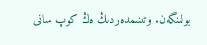بولىنگەن. وتىنىمدەردىڭ ەڭ كوپ سانى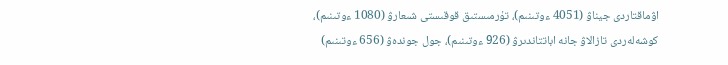اۋماقتاردى جيناۋ (4051 ءوتىنىم)، تۇرمىستىق قوقىستى شىعارۋ (1080 ءوتىنىم)، كوشەلەردى تازالاۋ جانە اباتتاندىرۋ (926 ءوتىنىم)، جول جوندەۋ (656 ءوتىنىم)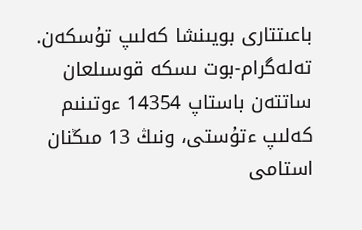باعىتتارى بويىنشا كەلىپ تۇسكەن. تەلەگرام-بوت ىسكە قوسىلعان ساتتەن باستاپ 14354 ءوتىنىم كەلىپ ءتۇستى، ونىڭ 13 مىڭنان استامى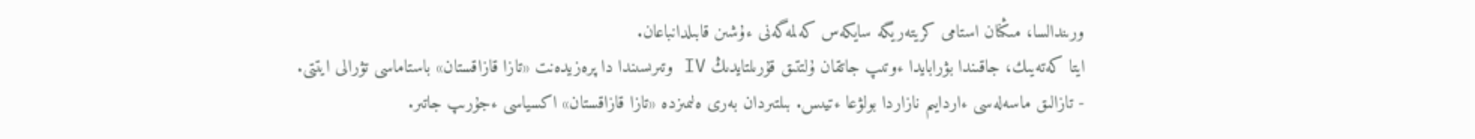ورىندالسا، مىڭنان استامى كريتەريگە سايكەس كەلمەگەنى ءۇشىن قابىلدانباعان.
ايتا كەتەيىك، جاقىندا بۋرابايدا ءوتىپ جاتقان ۇلتتىق قۇرىلتايدىڭ IV وتىرىسىندا دا پرەزيدەنت «تازا قازاقستان» باستاماسى تۋرالى ايتتى.
- تازالىق ماسەلەسى ءاردايىم نازاردا بولۋعا ءتيىس. بىلتىردان بەرى ەلىمىزدە «تازا قازاقستان» اكسياسى ءجۇرىپ جاتىر.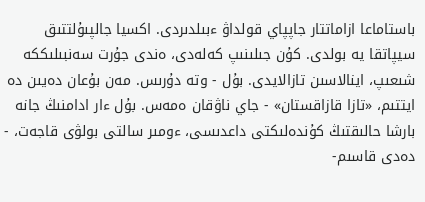باستاماعا ازاماتتار جاپپاي قولداۋ ءبىلدىردى. اكسيا جالپىۇلتتىق سيپاتقا يە بولدى. كۇن جىلىنىپ كەلەدى، ەندى جۇرت سەنبىلىككە شىعىپ، اينالاسىن تازالايدى. بۇل - وتە دۇرىس. مەن بۇعان دەيىن دە ايتتىم، «تازا قازاقستان» - جاي ناۋقان ەمەس. بۇل ءار ادامنىڭ جانە بارشا حالىقتىڭ كۇندەلىكتى داعدىسى، ءومىر سالتى بولۋى قاجەت، - دەدى قاسىم-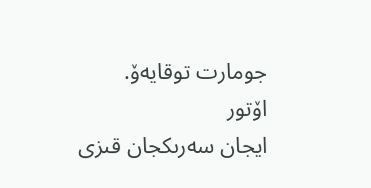جومارت توقايەۆ.
اۆتور
ايجان سەرىكجان قىزى